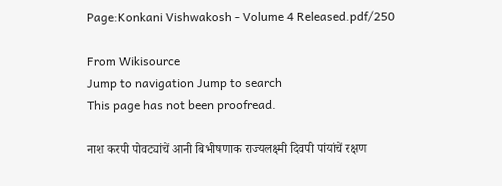Page:Konkani Vishwakosh - Volume 4 Released.pdf/250

From Wikisource
Jump to navigation Jump to search
This page has not been proofread.

नाश करपी पोवट्यांचें आनी बिभीषणाक राज्यलक्ष्मी दिवपी पांयांचें रक्षण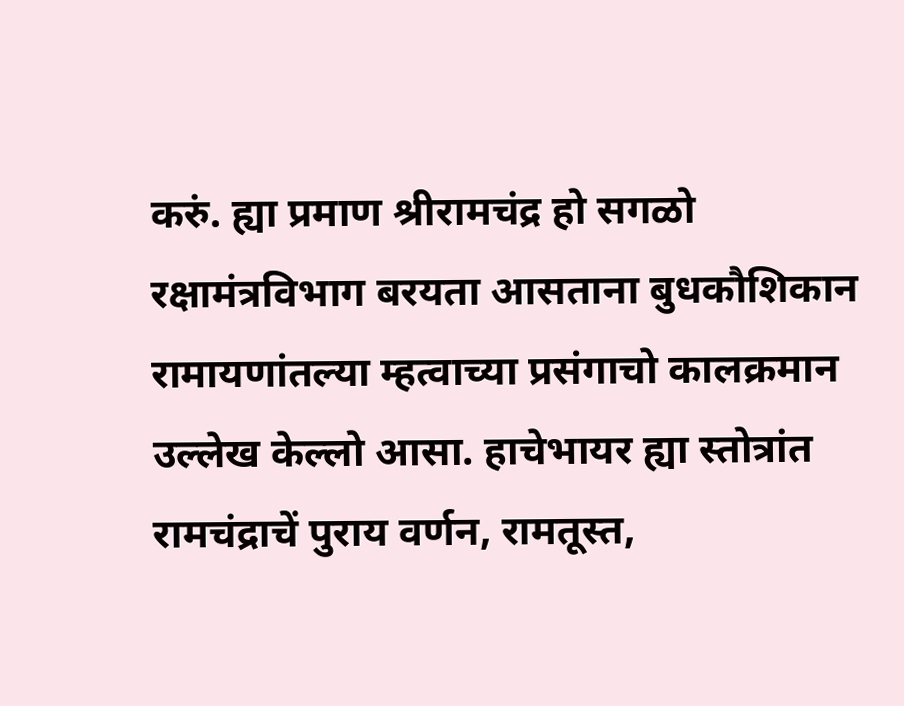करुं. ह्या प्रमाण श्रीरामचंद्र हो सगळो रक्षामंत्रविभाग बरयता आसताना बुधकौशिकान रामायणांतल्या म्हत्वाच्या प्रसंगाचो कालक्रमान उल्लेख केल्लो आसा. हाचेभायर ह्या स्तोत्रांत रामचंद्राचें पुराय वर्णन, रामतूस्त,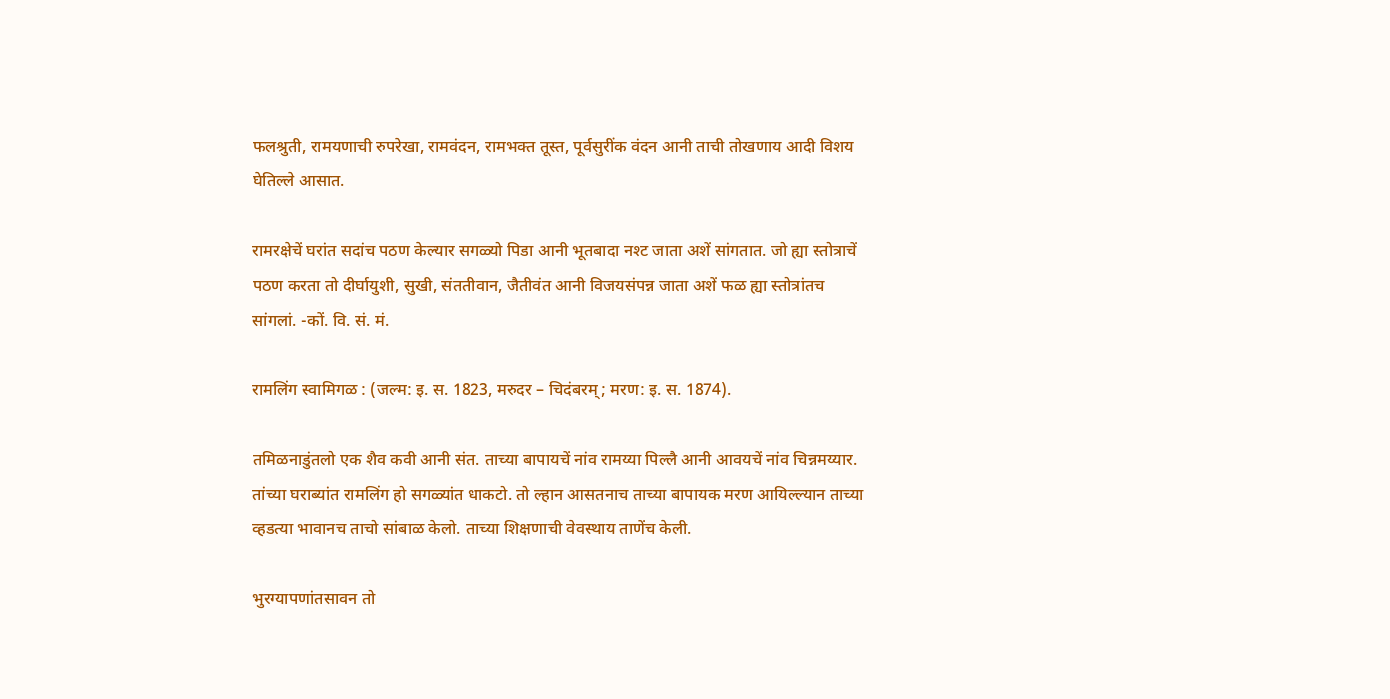फलश्रुती, रामयणाची रुपरेखा, रामवंदन, रामभक्त तूस्त, पूर्वसुरींक वंदन आनी ताची तोखणाय आदी विशय घेतिल्ले आसात.

रामरक्षेचें घरांत सदांच पठण केल्यार सगळ्यो पिडा आनी भूतबादा नश्ट जाता अशें सांगतात. जो ह्या स्तोत्राचें पठण करता तो दीर्घायुशी, सुखी, संततीवान, जैतीवंत आनी विजयसंपन्न जाता अशें फळ ह्या स्तोत्रांतच सांगलां. -कों. वि. सं. मं.

रामलिंग स्वामिगळ : (जल्म: इ. स. 1823, मरुदर – चिदंबरम्; मरण: इ. स. 1874).

तमिळनाडुंतलो एक शैव कवी आनी संत. ताच्या बापायचें नांव रामय्या पिल्लै आनी आवयचें नांव चिन्नमय्यार. तांच्या घराब्यांत रामलिंग हो सगळ्यांत धाकटो. तो ल्हान आसतनाच ताच्या बापायक मरण आयिल्ल्यान ताच्या व्हडत्या भावानच ताचो सांबाळ केलो. ताच्या शिक्षणाची वेवस्थाय ताणेंच केली.

भुरग्यापणांतसावन तो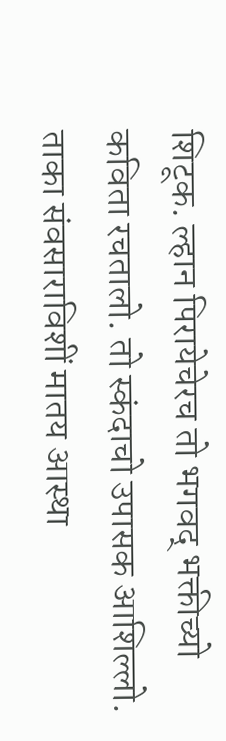शिटूक. ल्हान पिरायेचेरच तो भगवद् भक्तीच्यो कविता रचतालो. तो स्कंदाचो उपासक आशिल्लो. ताका संवसाराविशीं मातय आस्था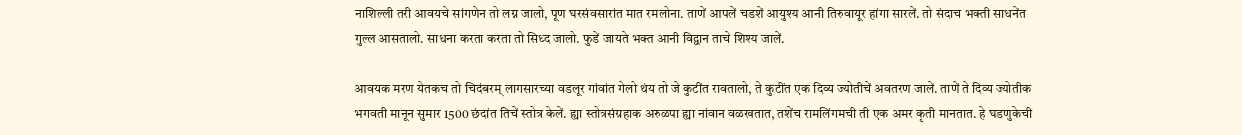नाशिल्ली तरी आवयचे सांगणेन तो लग्न जालो, पूण घरसंवसारांत मात रमलोना. ताणें आपलें चडशें आयुश्य आनी तिरुवायूर हांगा सारलें. तो संदाच भक्ती साधनेंत गुल्ल आसतालो. साधना करता करता तो सिध्द जालो. फुडें जायते भक्त आनी विद्वान ताचे शिश्य जालें.

आवयक मरण येतकच तो चिदंबरम् लागसारच्या वडलूर गांवांत गेलो थंय तो जे कुटींत रावतालो, ते कुटींत एक दिव्य ज्योतीचें अवतरण जालें. ताणें ते दिव्य ज्योतीक भगवती मानून सुमार 1500 छंदांत तिचें स्तोत्र केलें. ह्या स्तोत्रसंग्रहाक अरुळपा ह्या नांवान वळखतात, तशेंच रामलिंगमची ती एक अमर कृती मानतात. हे घडणुकेची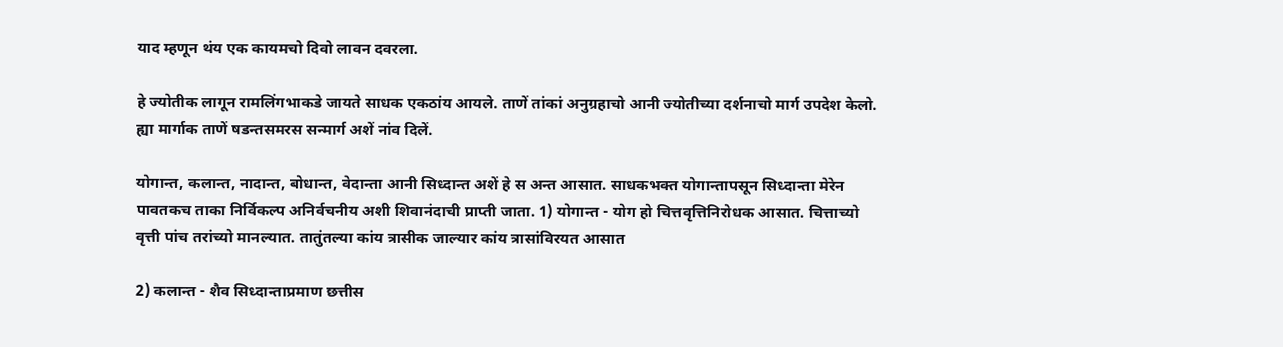याद म्हणून थंय एक कायमचो दिवो लावन दवरला.

हे ज्योतीक लागून रामलिंगभाकडे जायते साधक एकठांय आयले. ताणें तांकां अनुग्रहाचो आनी ज्योतीच्या दर्शनाचो मार्ग उपदेश केलो. ह्या मार्गाक ताणें षडन्तसमरस सन्मार्ग अशें नांव दिलें.

योगान्त, कलान्त, नादान्त, बोधान्त, वेदान्ता आनी सिध्दान्त अशें हे स अन्त आसात. साधकभक्त योगान्तापसून सिध्दान्ता मेरेन पावतकच ताका निर्विकल्प अनिर्वचनीय अशी शिवानंदाची प्राप्ती जाता. 1) योगान्त - योग हो चित्तवृत्तिनिरोधक आसात. चित्ताच्यो वृत्ती पांच तरांच्यो मानल्यात. तातुंतल्या कांय त्रासीक जाल्यार कांय त्रासांविरयत आसात

2) कलान्त - शैव सिध्दान्ताप्रमाण छत्तीस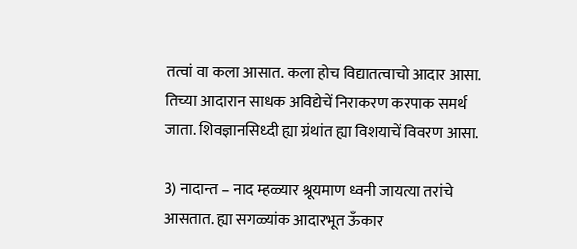तत्वां वा कला आसात. कला होच विद्यातत्वाचो आदार आसा. तिच्या आदारान साधक अविद्येचें निराकरण करपाक समर्थ जाता. शिवज्ञानसिध्दी ह्या ग्रंथांत ह्या विशयाचें विवरण आसा.

3) नादान्त – नाद म्हळ्यार श्रूयमाण ध्वनी जायत्या तरांचे आसतात. ह्या सगळ्यांक आदारभूत ऊँकार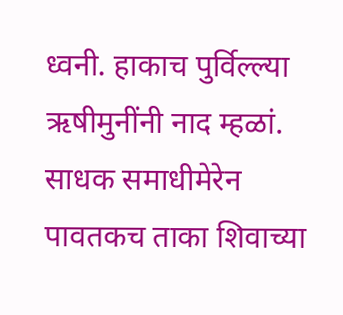ध्वनी. हाकाच पुर्विल्ल्या ऋषीमुनींनी नाद म्हळां. साधक समाधीमेरेन पावतकच ताका शिवाच्या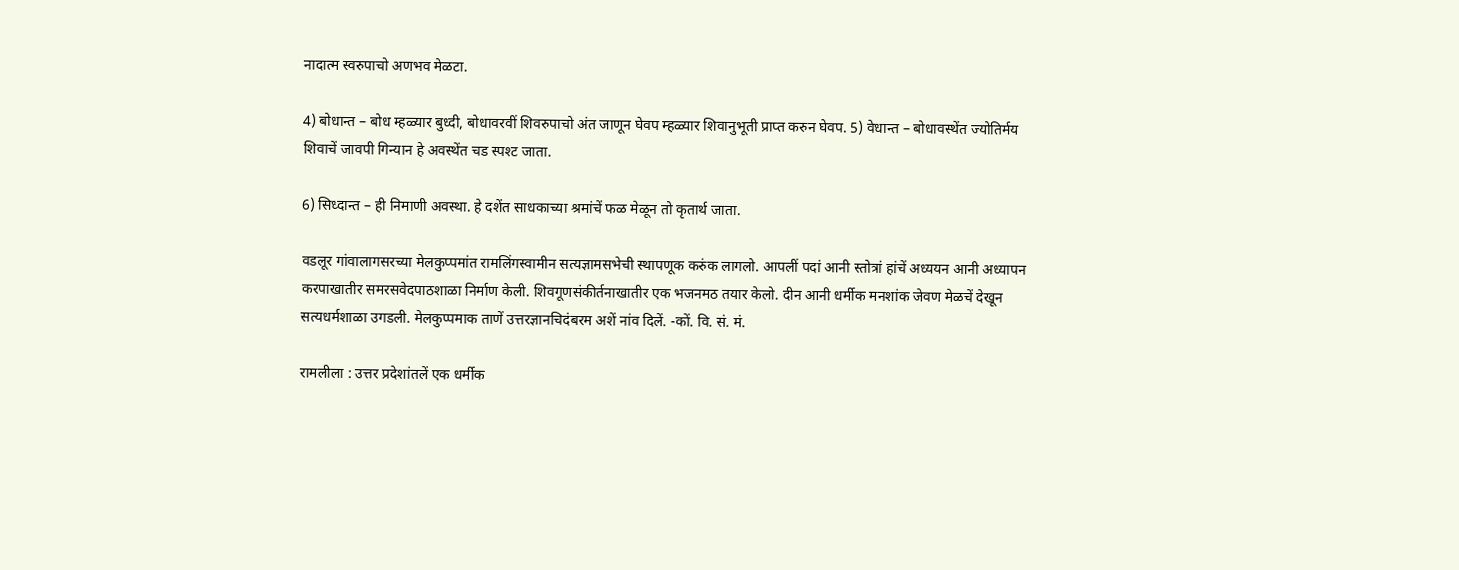नादात्म स्वरुपाचो अणभव मेळटा.

4) बोधान्त – बोध म्हळ्यार बुध्दी, बोधावरवीं शिवरुपाचो अंत जाणून घेवप म्हळ्यार शिवानुभूती प्राप्त करुन घेवप. 5) वेधान्त – बोधावस्थेंत ज्योतिर्मय शिवाचें जावपी गिन्यान हे अवस्थेंत चड स्पश्ट जाता.

6) सिध्दान्त – ही निमाणी अवस्था. हे दशेंत साधकाच्या श्रमांचें फळ मेळून तो कृतार्थ जाता.

वडलूर गांवालागसरच्या मेलकुप्पमांत रामलिंगस्वामीन सत्यज्ञामसभेची स्थापणूक करुंक लागलो. आपलीं पदां आनी स्तोत्रां हांचें अध्ययन आनी अध्यापन करपाखातीर समरसवेदपाठशाळा निर्माण केली. शिवगूणसंकीर्तनाखातीर एक भजनमठ तयार केलो. दीन आनी धर्मीक मनशांक जेवण मेळचें देखून सत्यधर्मशाळा उगडली. मेलकुप्पमाक ताणें उत्तरज्ञानचिदंबरम अशें नांव दिलें. -कों. वि. सं. मं.

रामलीला : उत्तर प्रदेशांतलें एक धर्मीक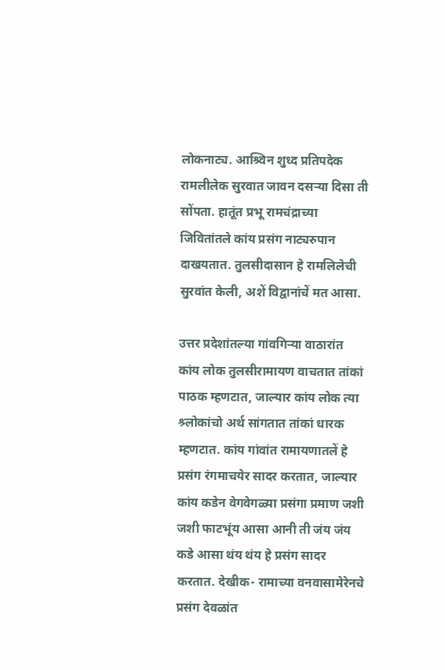लोकनाट्य. आश्र्विन शुध्द प्रतिपदेक रामलीलेक सुरवात जावन दसऱ्या दिसा ती सोंपता. हातूंत प्रभू रामचंद्राच्या जिवितांतले कांय प्रसंग नाट्यरुपान दाखयतात. तुलसीदासान हे रामलिलेची सुरवांत केली, अशें विद्वानांचें मत आसा.

उत्तर प्रदेशांतल्या गांवगिऱ्या वाठारांत कांय लोक तुलसीरामायण वाचतात तांकां पाठक म्हणटात, जाल्यार कांय लोक त्या श्र्लोकांचो अर्थ सांगतात तांकां धारक म्हणटात. कांय गांवांत रामायणातलें हे प्रसंग रंगमाचयेर सादर करतात, जाल्यार कांय कडेन वेगवेगळ्या प्रसंगा प्रमाण जशी जशी फाटभूंय आसा आनी ती जंय जंय कडे आसा थंय थंय हे प्रसंग सादर करतात. देखीक- रामाच्या वनवासामेरेनचे प्रसंग देवळांत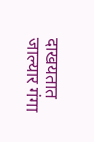दाखयतात जाल्यार गंगा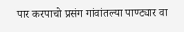पार करपाचो प्रसंग गांवांतल्या पाण्ट्यार वा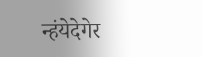न्हंयेदेगेर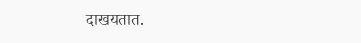दाखयतात.